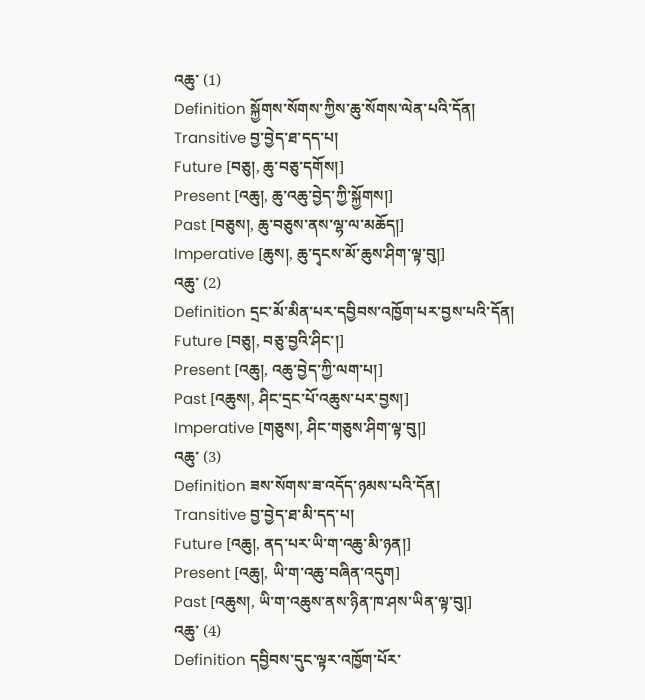འཆུ་ (1)
Definition སྐྱོགས་སོགས་ཀྱིས་ཆུ་སོགས་ལེན་པའི་དོན།
Transitive བྱ་བྱེད་ཐ་དད་པ།
Future [བཅུ།, ཆུ་བཅུ་དགོས།]
Present [འཆུ།, ཆུ་འཆུ་བྱེད་ཀྱི་སྐྱོགས།]
Past [བཅུས།, ཆུ་བཅུས་ནས་ལྷ་ལ་མཆོད།]
Imperative [ཆུས།, ཆུ་དྭངས་མོ་ཆུས་ཤིག་ལྟ་བུ།]
འཆུ་ (2)
Definition དྲང་མོ་མིན་པར་དབྱིབས་འཁྱོག་པར་བྱས་པའི་དོན།
Future [བཅུ།, བཅུ་བྱའི་ཤིང་།]
Present [འཆུ།, འཆུ་བྱེད་ཀྱི་ལག་པ།]
Past [འཆུས།, ཤིང་དྲང་པོ་འཆུས་པར་བྱས།]
Imperative [གཅུས།, ཤིང་གཅུས་ཤིག་ལྟ་བུ།]
འཆུ་ (3)
Definition ཟས་སོགས་ཟ་འདོད་ཉམས་པའི་དོན།
Transitive བྱ་བྱེད་ཐ་མི་དད་པ།
Future [འཆུ།, ནད་པར་ཡི་ག་འཆུ་མི་ཉན།]
Present [འཆུ།, ཡི་ག་འཆུ་བཞིན་འདུག]
Past [འཆུས།, ཡི་ག་འཆུས་ནས་ཉིན་ཁ་ཤས་ཡིན་ལྟ་བུ།]
འཆུ་ (4)
Definition དབྱིབས་དུང་ལྟར་འཁྱོག་པོར་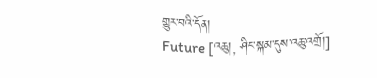གྱུར་བའི་དོན།
Future [འཆུ།, ཤིང་སྐམ་དུས་འཆུ་འགྲོ།]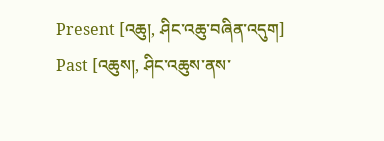Present [འཆུ།, ཤིང་འཆུ་བཞིན་འདུག]
Past [འཆུས།, ཤིང་འཆུས་ནས་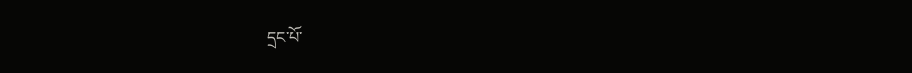དྲང་པོ་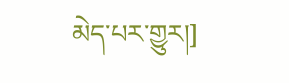མེད་པར་གྱུར།]